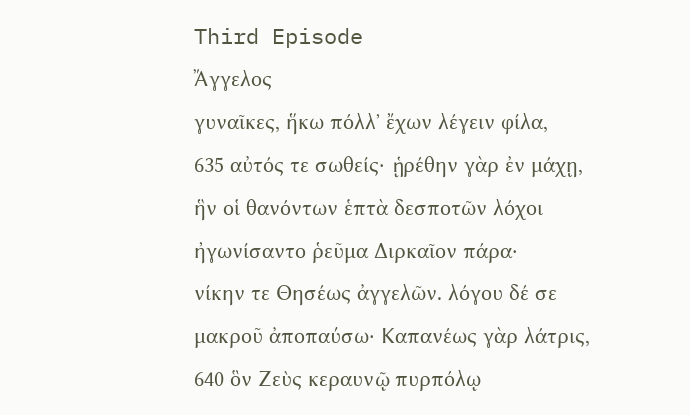Third Episode
Ἄγγελος
γυναῖκες, ἥκω πόλλʼ ἔχων λέγειν φίλα,
635 αὐτός τε σωθείς· ᾑρέθην γὰρ ἐν μάχῃ,
ἣν οἱ θανόντων ἑπτὰ δεσποτῶν λόχοι
ἠγωνίσαντο ῥεῦμα Διρκαῖον πάρα·
νίκην τε Θησέως ἀγγελῶν. λόγου δέ σε
μακροῦ ἀποπαύσω· Καπανέως γὰρ λάτρις,
640 ὃν Ζεὺς κεραυνῷ πυρπόλῳ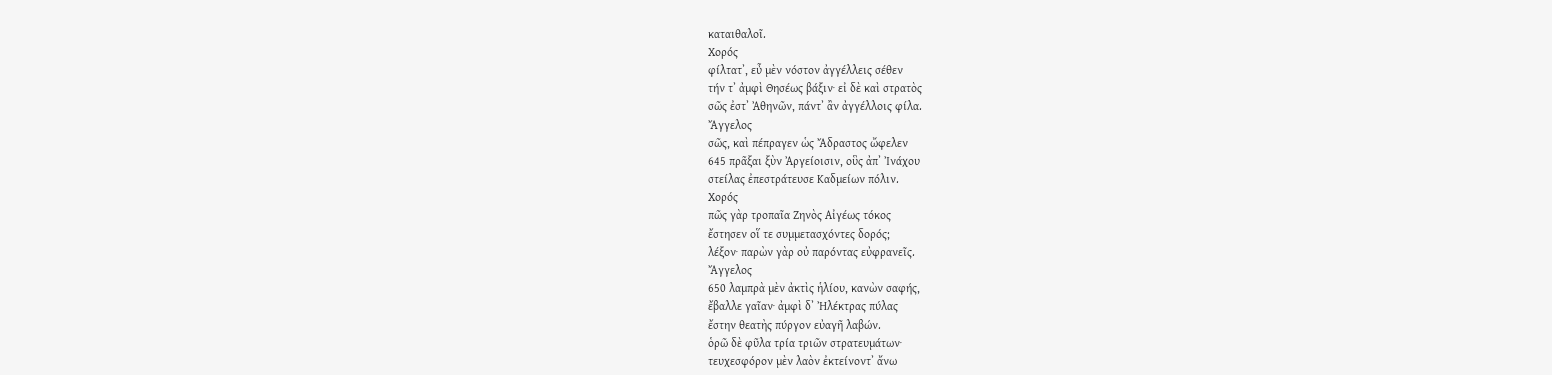καταιθαλοῖ.
Χορός
φίλτατʼ, εὖ μὲν νόστον ἀγγέλλεις σέθεν
τήν τʼ ἀμφὶ Θησέως βάξιν· εἰ δὲ καὶ στρατὸς
σῶς ἐστʼ Ἀθηνῶν, πάντʼ ἂν ἀγγέλλοις φίλα.
Ἄγγελος
σῶς, καὶ πέπραγεν ὡς Ἄδραστος ὤφελεν
645 πρᾶξαι ξὺν Ἀργείοισιν, οὓς ἀπʼ Ἰνάχου
στείλας ἐπεστράτευσε Καδμείων πόλιν.
Χορός
πῶς γὰρ τροπαῖα Ζηνὸς Αἰγέως τόκος
ἔστησεν οἵ τε συμμετασχόντες δορός;
λέξον· παρὼν γὰρ οὐ παρόντας εὐφρανεῖς.
Ἄγγελος
650 λαμπρὰ μὲν ἀκτὶς ἡλίου, κανὼν σαφής,
ἔβαλλε γαῖαν· ἀμφὶ δʼ Ἠλέκτρας πύλας
ἔστην θεατὴς πύργον εὐαγῆ λαβών.
ὁρῶ δὲ φῦλα τρία τριῶν στρατευμάτων·
τευχεσφόρον μὲν λαὸν ἐκτείνοντʼ ἄνω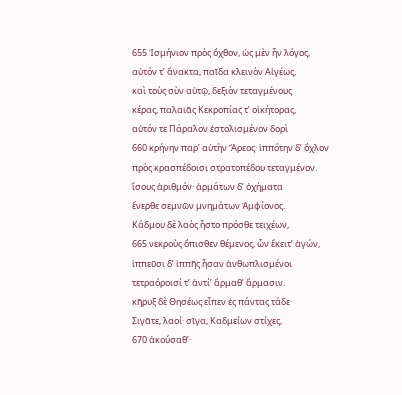655 Ἰσμήνιον πρὸς ὄχθον, ὡς μὲν ἦν λόγος,
αὐτόν τʼ ἄνακτα, παῖδα κλεινὸν Αἰγέως,
καὶ τοὺς σὺν αὐτῷ, δεξιὸν τεταγμένους
κέρας, παλαιᾶς Κεκροπίας τʼ οἰκήτορας,
αὐτόν τε Πάραλον ἐστολισμένον δορὶ
660 κρήνην παρʼ αὐτὴν Ἄρεος· ἱππότην δʼ ὄχλον
πρὸς κρασπέδοισι στρατοπέδου τεταγμένον.
ἴσους ἀριθμόν· ἁρμάτων δʼ ὀχήματα
ἔνερθε σεμνῶν μνημάτων Ἀμφίονος.
Κάδμου δὲ λαὸς ἧστο πρόσθε τειχέων,
665 νεκροὺς ὄπισθεν θέμενος, ὧν ἔκειτʼ ἀγών,
ἱππεῦσι δʼ ἱππῆς ἦσαν ἀνθωπλισμένοι
τετραόροισί τʼ ἀντίʼ ἅρμαθʼ ἅρμασιν.
κῆρυξ δὲ Θησέως εἶπεν ἐς πάντας τάδε·
Σιγᾶτε, λαοί· σῖγα, Καδμείων στίχες,
670 ἀκούσαθʼ·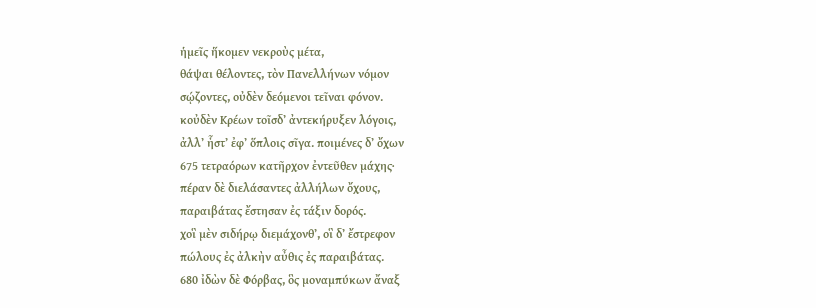ἡμεῖς ἥκομεν νεκροὺς μέτα,
θάψαι θέλοντες, τὸν Πανελλήνων νόμον
σῴζοντες, οὐδὲν δεόμενοι τεῖναι φόνον.
κοὐδὲν Κρέων τοῖσδʼ ἀντεκήρυξεν λόγοις,
ἀλλʼ ἧστʼ ἐφʼ ὅπλοις σῖγα. ποιμένες δʼ ὄχων
675 τετραόρων κατῆρχον ἐντεῦθεν μάχης·
πέραν δὲ διελάσαντες ἀλλήλων ὄχους,
παραιβάτας ἔστησαν ἐς τάξιν δορός.
χοἳ μὲν σιδήρῳ διεμάχονθʼ, οἳ δʼ ἔστρεφον
πώλους ἐς ἀλκὴν αὖθις ἐς παραιβάτας.
680 ἰδὼν δὲ Φόρβας, ὃς μοναμπύκων ἄναξ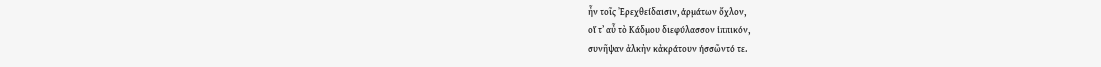ἦν τοῖς Ἐρεχθείδαισιν, ἁρμάτων ὄχλον,
οἵ τʼ αὖ τὸ Κάδμου διεφύλασσον ἱππικόν,
συνῆψαν ἀλκὴν κἀκράτουν ἡσσῶντό τε.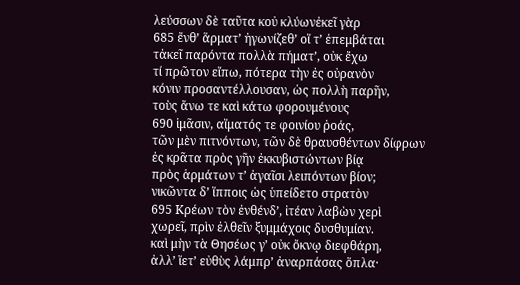λεύσσων δὲ ταῦτα κοὐ κλύωνἐκεῖ γὰρ
685 ἔνθʼ ἅρματʼ ἠγωνίζεθʼ οἵ τʼ ἐπεμβάται
τἀκεῖ παρόντα πολλὰ πήματʼ, οὐκ ἔχω
τί πρῶτον εἴπω, πότερα τὴν ἐς οὐρανὸν
κόνιν προσαντέλλουσαν, ὡς πολλὴ παρῆν,
τοὺς ἄνω τε καὶ κάτω φορουμένους
690 ἱμᾶσιν, αἵματός τε φοινίου ῥοάς,
τῶν μὲν πιτνόντων, τῶν δὲ θραυσθέντων δίφρων
ἐς κρᾶτα πρὸς γῆν ἐκκυβιστώντων βίᾳ
πρὸς ἁρμάτων τʼ ἀγαῖσι λειπόντων βίον;
νικῶντα δʼ ἵπποις ὡς ὑπείδετο στρατὸν
695 Κρέων τὸν ἐνθένδʼ, ἰτέαν λαβὼν χερὶ
χωρεῖ, πρὶν ἐλθεῖν ξυμμάχοις δυσθυμίαν.
καὶ μὴν τὰ Θησέως γʼ οὐκ ὄκνῳ διεφθάρη,
ἀλλʼ ἵετʼ εὐθὺς λάμπρʼ ἀναρπάσας ὅπλα·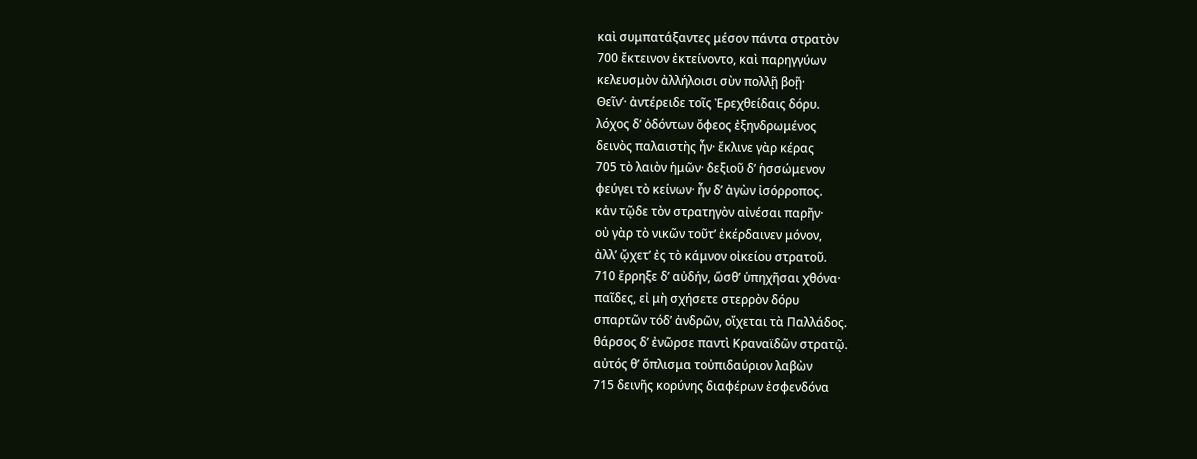καὶ συμπατάξαντες μέσον πάντα στρατὸν
700 ἔκτεινον ἐκτείνοντο, καὶ παρηγγύων
κελευσμὸν ἀλλήλοισι σὺν πολλῇ βοῇ·
Θεῖνʼ· ἀντέρειδε τοῖς Ἐρεχθείδαις δόρυ.
λόχος δʼ ὀδόντων ὄφεος ἐξηνδρωμένος
δεινὸς παλαιστὴς ἦν· ἔκλινε γὰρ κέρας
705 τὸ λαιὸν ἡμῶν· δεξιοῦ δʼ ἡσσώμενον
φεύγει τὸ κείνων· ἦν δʼ ἀγὼν ἰσόρροπος.
κἀν τῷδε τὸν στρατηγὸν αἰνέσαι παρῆν·
οὐ γὰρ τὸ νικῶν τοῦτʼ ἐκέρδαινεν μόνον,
ἀλλʼ ᾤχετʼ ἐς τὸ κάμνον οἰκείου στρατοῦ.
710 ἔρρηξε δʼ αὐδήν, ὥσθʼ ὑπηχῆσαι χθόνα·
παῖδες, εἰ μὴ σχήσετε στερρὸν δόρυ
σπαρτῶν τόδʼ ἀνδρῶν, οἴχεται τὰ Παλλάδος.
θάρσος δʼ ἐνῶρσε παντὶ Κραναϊδῶν στρατῷ.
αὐτός θʼ ὅπλισμα τοὐπιδαύριον λαβὼν
715 δεινῆς κορύνης διαφέρων ἐσφενδόνα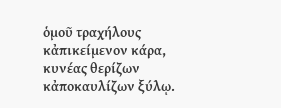ὁμοῦ τραχήλους κἀπικείμενον κάρα,
κυνέας θερίζων κἀποκαυλίζων ξύλῳ.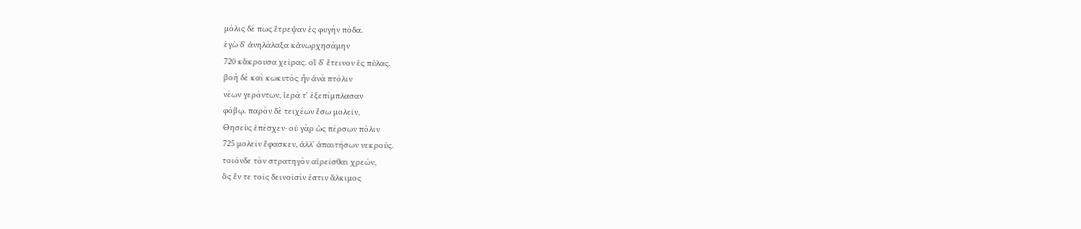μόλις δέ πως ἔτρεψαν ἐς φυγὴν πόδα.
ἐγὼ δʼ ἀνηλάλαξα κἀνωρχησάμην
720 κἄκρουσα χεῖρας. οἳ δʼ ἔτεινον ἐς πύλας.
βοὴ δὲ καὶ κωκυτὸς ἦν ἀνὰ πτόλιν
νέων γερόντων, ἱερά τʼ ἐξεπίμπλασαν
φόβῳ. παρὸν δὲ τειχέων ἔσω μολεῖν,
Θησεὺς ἐπέσχεν· οὐ γὰρ ὡς πέρσων πόλιν
725 μολεῖν ἔφασκεν, ἀλλʼ ἀπαιτήσων νεκρούς.
τοιόνδε τὸν στρατηγὸν αἱρεῖσθαι χρεών,
ὃς ἔν τε τοῖς δεινοῖσίν ἐστιν ἄλκιμος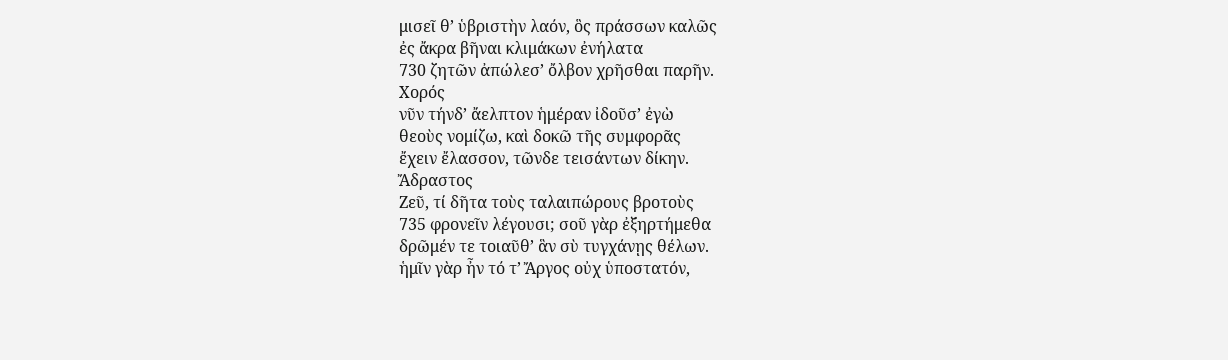μισεῖ θʼ ὑβριστὴν λαόν, ὃς πράσσων καλῶς
ἐς ἄκρα βῆναι κλιμάκων ἐνήλατα
730 ζητῶν ἀπώλεσʼ ὄλβον χρῆσθαι παρῆν.
Χορός
νῦν τήνδʼ ἄελπτον ἡμέραν ἰδοῦσʼ ἐγὼ
θεοὺς νομίζω, καὶ δοκῶ τῆς συμφορᾶς
ἔχειν ἔλασσον, τῶνδε τεισάντων δίκην.
Ἄδραστος
Ζεῦ, τί δῆτα τοὺς ταλαιπώρους βροτοὺς
735 φρονεῖν λέγουσι; σοῦ γὰρ ἐξηρτήμεθα
δρῶμέν τε τοιαῦθʼ ἃν σὺ τυγχάνῃς θέλων.
ἡμῖν γὰρ ἦν τό τʼ Ἄργος οὐχ ὑποστατόν,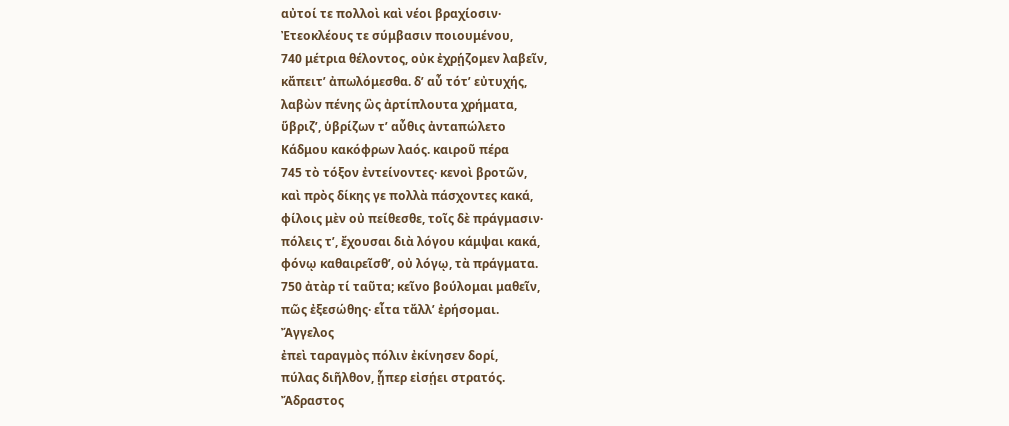αὐτοί τε πολλοὶ καὶ νέοι βραχίοσιν·
Ἐτεοκλέους τε σύμβασιν ποιουμένου,
740 μέτρια θέλοντος, οὐκ ἐχρῄζομεν λαβεῖν,
κἄπειτʼ ἀπωλόμεσθα. δʼ αὖ τότʼ εὐτυχής,
λαβὼν πένης ὣς ἀρτίπλουτα χρήματα,
ὕβριζʼ, ὑβρίζων τʼ αὖθις ἀνταπώλετο
Κάδμου κακόφρων λαός. καιροῦ πέρα
745 τὸ τόξον ἐντείνοντες· κενοὶ βροτῶν,
καὶ πρὸς δίκης γε πολλὰ πάσχοντες κακά,
φίλοις μὲν οὐ πείθεσθε, τοῖς δὲ πράγμασιν·
πόλεις τʼ, ἔχουσαι διὰ λόγου κάμψαι κακά,
φόνῳ καθαιρεῖσθʼ, οὐ λόγῳ, τὰ πράγματα.
750 ἀτὰρ τί ταῦτα; κεῖνο βούλομαι μαθεῖν,
πῶς ἐξεσώθης· εἶτα τἄλλʼ ἐρήσομαι.
Ἄγγελος
ἐπεὶ ταραγμὸς πόλιν ἐκίνησεν δορί,
πύλας διῆλθον, ᾗπερ εἰσῄει στρατός.
Ἄδραστος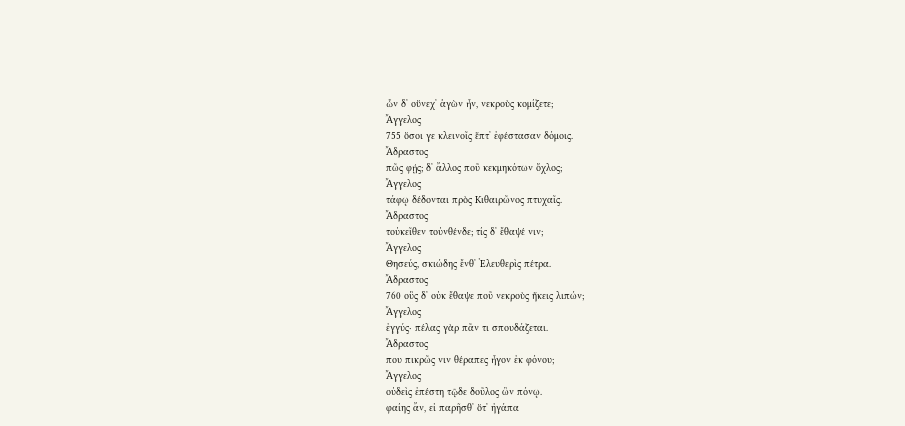ὧν δʼ οὕνεχʼ ἁγὼν ἦν, νεκροὺς κομίζετε;
Ἄγγελος
755 ὅσοι γε κλεινοῖς ἕπτʼ ἐφέστασαν δόμοις.
Ἄδραστος
πῶς φῄς; δʼ ἄλλος ποῦ κεκμηκότων ὄχλος;
Ἄγγελος
τάφῳ δέδονται πρὸς Κιθαιρῶνος πτυχαῖς.
Ἄδραστος
τοὐκεῖθεν τοὐνθένδε; τίς δʼ ἔθαψέ νιν;
Ἄγγελος
Θησεύς, σκιώδης ἔνθʼ Ἐλευθερὶς πέτρα.
Ἄδραστος
760 οὓς δʼ οὐκ ἔθαψε ποῦ νεκροὺς ἥκεις λιπών;
Ἄγγελος
ἐγγύς· πέλας γὰρ πᾶν τι σπουδάζεται.
Ἄδραστος
που πικρῶς νιν θέραπες ἦγον ἐκ φόνου;
Ἄγγελος
οὐδεὶς ἐπέστη τῷδε δοῦλος ὢν πόνῳ.
φαίης ἄν, εἰ παρῆσθʼ ὅτʼ ἠγάπα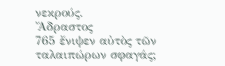νεκρούς.
Ἄδραστος
765 ἔνιψεν αὐτὸς τῶν ταλαιπώρων σφαγάς;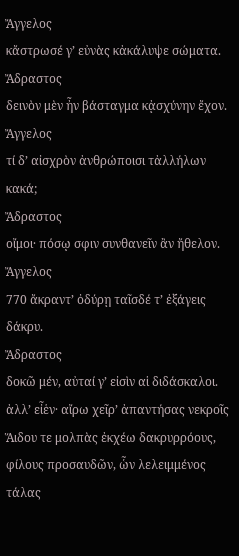Ἄγγελος
κἄστρωσέ γʼ εὐνὰς κἀκάλυψε σώματα.
Ἄδραστος
δεινὸν μὲν ἦν βάσταγμα κᾀσχύνην ἔχον.
Ἄγγελος
τί δʼ αἰσχρὸν ἀνθρώποισι τἀλλήλων κακά;
Ἄδραστος
οἴμοι· πόσῳ σφιν συνθανεῖν ἂν ἤθελον.
Ἄγγελος
770 ἄκραντʼ ὀδύρῃ ταῖσδέ τʼ ἐξάγεις δάκρυ.
Ἄδραστος
δοκῶ μέν, αὐταί γʼ εἰσὶν αἱ διδάσκαλοι.
ἀλλʼ εἶἑν· αἴρω χεῖρʼ ἀπαντήσας νεκροῖς
Ἅιδου τε μολπὰς ἐκχέω δακρυρρόους,
φίλους προσαυδῶν, ὧν λελειμμένος τάλας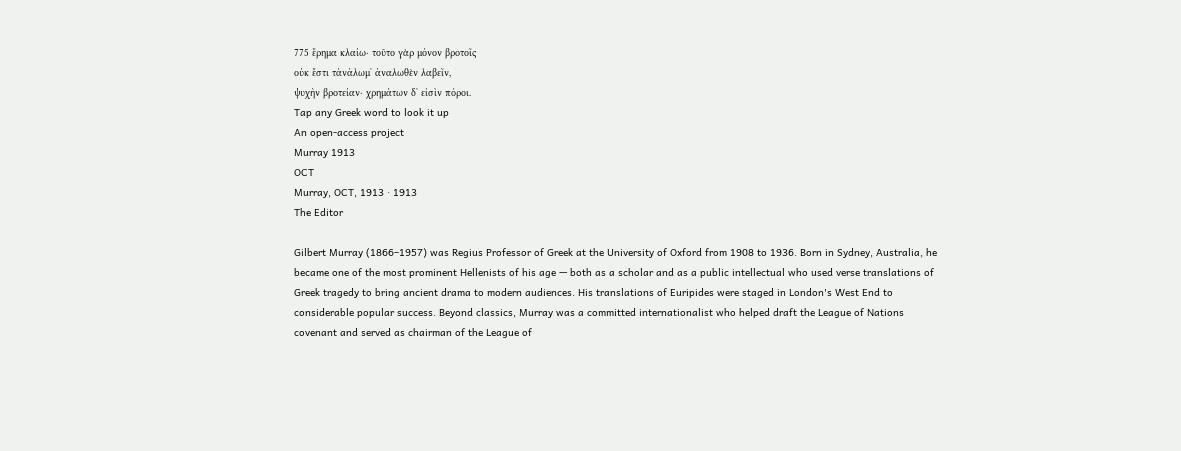775 ἔρημα κλαίω· τοῦτο γὰρ μόνον βροτοῖς
οὐκ ἔστι τἀνάλωμʼ ἀναλωθὲν λαβεῖν,
ψυχὴν βροτείαν· χρημάτων δʼ εἰσὶν πόροι.
Tap any Greek word to look it up
An open-access project
Murray 1913
OCT
Murray, OCT, 1913 · 1913
The Editor

Gilbert Murray (1866–1957) was Regius Professor of Greek at the University of Oxford from 1908 to 1936. Born in Sydney, Australia, he became one of the most prominent Hellenists of his age — both as a scholar and as a public intellectual who used verse translations of Greek tragedy to bring ancient drama to modern audiences. His translations of Euripides were staged in London's West End to considerable popular success. Beyond classics, Murray was a committed internationalist who helped draft the League of Nations covenant and served as chairman of the League of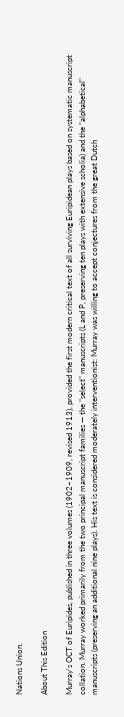Nations Union.

About This Edition

Murray's OCT of Euripides, published in three volumes (1902–1909, revised 1913), provided the first modern critical text of all surviving Euripidean plays based on systematic manuscript collation. Murray worked primarily from the two principal manuscript families — the "select" manuscripts (L and P, preserving ten plays with extensive scholia) and the "alphabetical" manuscripts (preserving an additional nine plays). His text is considered moderately interventionist: Murray was willing to accept conjectures from the great Dutch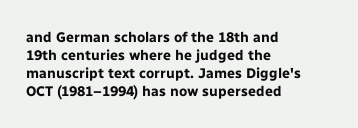and German scholars of the 18th and 19th centuries where he judged the manuscript text corrupt. James Diggle's OCT (1981–1994) has now superseded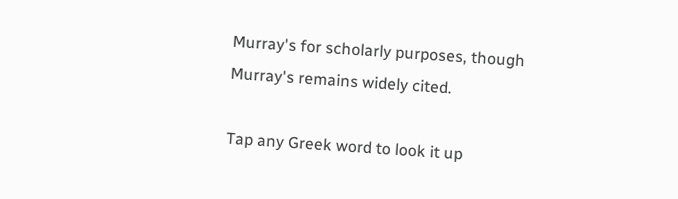Murray's for scholarly purposes, though Murray's remains widely cited.

Tap any Greek word to look it up